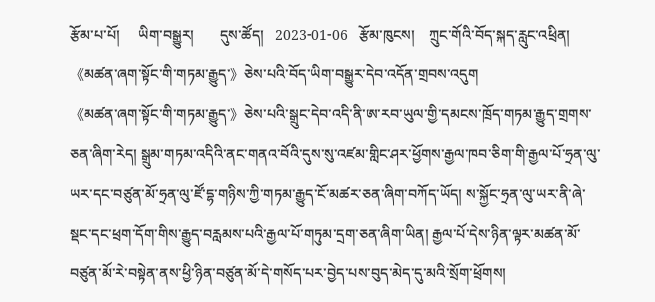རྩོམ་པ་པོ།     ཡིག་བསྒྱུར།       དུས་ཚོད།   2023-01-06   རྩོམ་ཁུངས།    ཀྲུང་གོའི་བོད་སྐད་རླུང་འཕྲིན།
《མཚན་ཞག་སྟོང་གི་གཏམ་རྒྱུད་》ཅེས་པའི་བོད་ཡིག་བསྒྱུར་དེབ་འདོན་གྲབས་འདུག
《མཚན་ཞག་སྟོང་གི་གཏམ་རྒྱུད་》ཅེས་པའི་སྒྲུང་དེབ་འདི་ནི་ཨ་རབ་ཡུལ་གྱི་དམངས་ཁྲོད་གཏམ་རྒྱུད་གྲགས་ཅན་ཞིག་རེད། སྒྲུམ་གཏམ་འདིའི་ནང་གནའ་བོའི་དུས་སུ་འཛམ་གླིང་ཤར་ཕྱོགས་རྒྱལ་ཁབ་ཅིག་གི་རྒྱལ་པོ་ཧྲན་ལུ་ཡར་དང་བཙུན་མོ་ཧྲན་ལུ་ཛོ་དྷ་གཉིས་ཀྱི་གཏམ་རྒྱུད་ངོ་མཚར་ཅན་ཞིག་བཀོད་ཡོད། ས་སྐྱོང་ཧྲན་ལུ་ཡར་ནི་ཞེ་སྡང་དང་ཕྲག་དོག་གིས་རྒྱུད་བརླམས་པའི་རྒྱལ་པོ་གཏུམ་དྲག་ཅན་ཞིག་ཡིན། རྒྱལ་པོ་དེས་ཉིན་ལྟར་མཚན་མོ་བཙུན་མོ་རེ་བསྟེན་ནས་ཕྱི་ཉིན་བཙུན་མོ་དེ་གསོད་པར་བྱེད་པས་བུད་མེད་དུ་མའི་སྲོག་ཕྲོགས།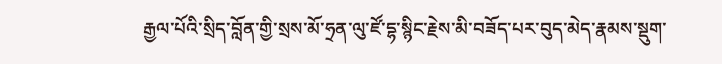རྒྱལ་པོའི་སྲིད་བློན་གྱི་སྲས་མོ་ཧྲན་ལུ་ཛོ་དྷ་སྙིང་རྗེས་མི་བཟོད་པར་བུད་མེད་རྣམས་སྡུག་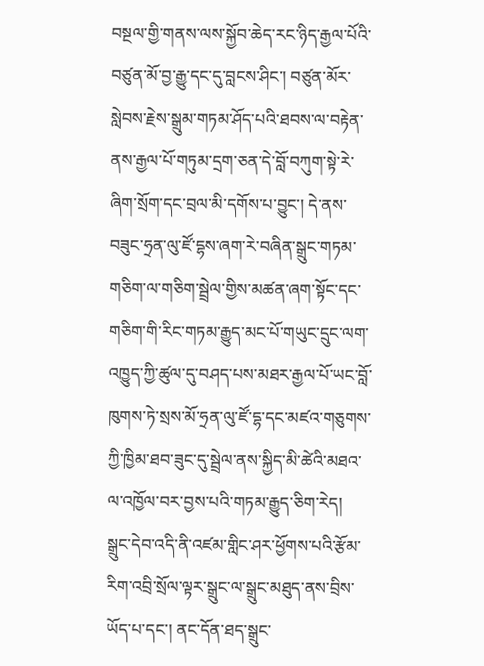བསྔལ་གྱི་གནས་ལས་སྐྱོབ་ཆེད་རང་ཉིད་རྒྱལ་པོའི་བཙུན་མོ་བྱ་རྒྱུ་དང་དུ་བླངས་ཤིང་། བཙུན་མོར་སླེབས་རྗེས་སྒྲུམ་གཏམ་ཤོད་པའི་ཐབས་ལ་བརྟེན་ནས་རྒྱལ་པོ་གཏུམ་དྲག་ཅན་དེ་བློ་བཀུག་སྟེ་རེ་ཞིག་སྲོག་དང་བྲལ་མི་དགོས་པ་བྱུང་། དེ་ནས་བཟུང་ཧྲན་ལུ་ཛོ་དྷས་ཞག་རེ་བཞིན་སྒྲུང་གཏམ་གཅིག་ལ་གཅིག་སྦྲེལ་གྱིས་མཚན་ཞག་སྟོང་དང་གཅིག་གི་རིང་གཏམ་རྒྱུད་མང་པོ་གཡུང་དྲུང་ལག་འཁྱུད་ཀྱི་ཚུལ་དུ་བཤད་པས་མཐར་རྒྱལ་པོ་ཡང་བློ་ཁུགས་ཏེ་སྲས་མོ་ཧྲན་ལུ་ཛོ་དྷ་དང་མཛའ་གཅུགས་ཀྱི་ཁྱིམ་ཐབ་ཟུང་དུ་སྦྲེལ་ནས་སྐྱིད་མི་ཚེའི་མཐའ་ལ་འཁྱོལ་བར་བྱས་པའི་གཏམ་རྒྱུད་ཅིག་རེད།
སྒྲུང་དེབ་འདི་ནི་འཛམ་གླིང་ཤར་ཕྱོགས་པའི་རྩོམ་རིག་འབྲི་སྲོལ་ལྟར་སྒྲུང་ལ་སྒྲུང་མཐུད་ནས་བྲིས་ཡོད་པ་དང་། ནང་དོན་ཐད་སྒྲུང་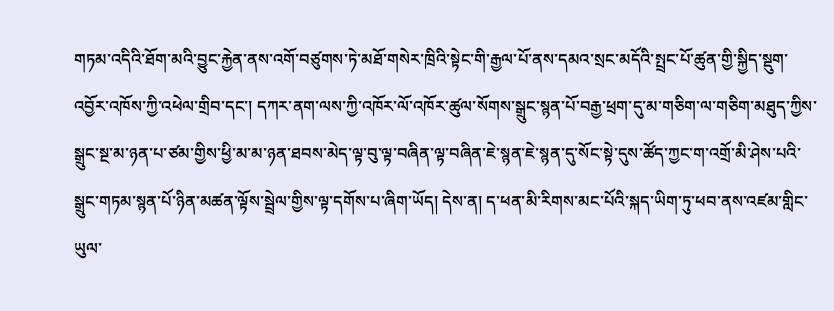གཏམ་འདིའི་ཐོག་མའི་བྱུང་རྐྱེན་ནས་འགོ་བཙུགས་ཏེ་མཐོ་གསེར་ཁྲིའི་སྟེང་གི་རྒྱལ་པོ་ནས་དམའ་སྲང་མདོའི་སྤྲང་པོ་ཚུན་གྱི་སྐྱིད་སྡུག་འབྱོར་འཁོས་ཀྱི་འཕེལ་གྲིབ་དང་། དཀར་ནག་ལས་ཀྱི་འཁོར་ལོ་འཁོར་ཚུལ་སོགས་སྒྲུང་སྙན་པོ་བརྒྱ་ཕྲག་དུ་མ་གཅིག་ལ་གཅིག་མཐུད་ཀྱིས་སྒྲུང་སྔ་མ་ཉན་པ་ཙམ་གྱིས་ཕྱི་མ་མ་ཉན་ཐབས་མེད་ལྟ་བུ་ལྟ་བཞིན་ལྟ་བཞིན་ཇེ་སྙན་ཇེ་སྙན་དུ་སོང་སྟེ་དུས་ཚོད་ཀྱང་ག་འགྲོ་མི་ཤེས་པའི་སྒྲུང་གཏམ་སྙན་པོ་ཉིན་མཚན་ལྟོས་སྦྲེལ་གྱིས་ལྟ་དགོས་པ་ཞིག་ཡོད། དེས་ན། ད་ཕན་མི་རིགས་མང་པོའི་སྐད་ཡིག་ཏུ་ཕབ་ནས་འཛམ་གླིང་ཡུལ་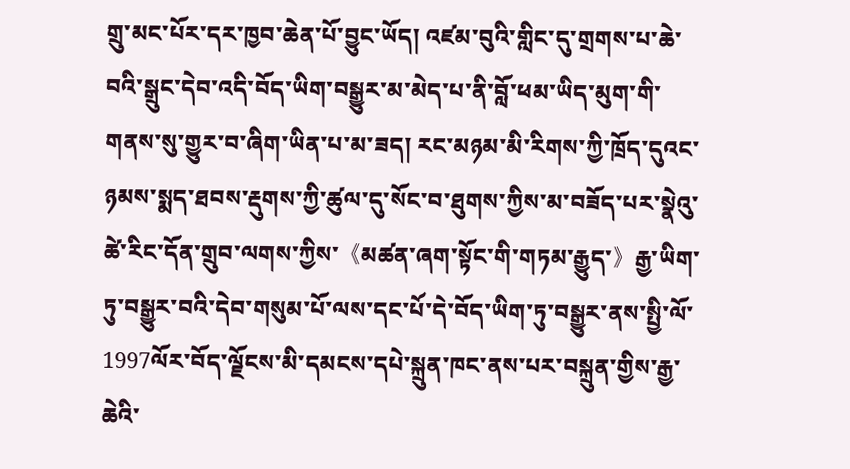གྲུ་མང་པོར་དར་ཁྱབ་ཆེན་པོ་བྱུང་ཡོད། འཛམ་བུའི་གླིང་དུ་གྲགས་པ་ཆེ་བའི་སྒྲུང་དེབ་འདི་བོད་ཡིག་བསྒྱུར་མ་མེད་པ་ནི་བློ་ཕམ་ཡིད་མུག་གི་གནས་སུ་གྱུར་བ་ཞིག་ཡིན་པ་མ་ཟད། རང་མཉམ་མི་རིགས་ཀྱི་ཁྲོད་དུའང་ཉམས་སྨད་ཐབས་རྡུགས་ཀྱི་ཚུལ་དུ་སོང་བ་ཐུགས་ཀྱིས་མ་བཟོད་པར་སྣེའུ་ཚེ་རིང་དོན་གྲུབ་ལགས་ཀྱིས་《མཚན་ཞག་སྟོང་གི་གཏམ་རྒྱུད་》རྒྱ་ཡིག་ཏུ་བསྒྱུར་བའི་དེབ་གསུམ་པོ་ལས་དང་པོ་དེ་བོད་ཡིག་ཏུ་བསྒྱུར་ནས་སྤྱི་ལོ་1997ལོར་བོད་ལྗོངས་མི་དམངས་དཔེ་སྐྲུན་ཁང་ནས་པར་བསྐྲུན་གྱིས་རྒྱ་ཆེའི་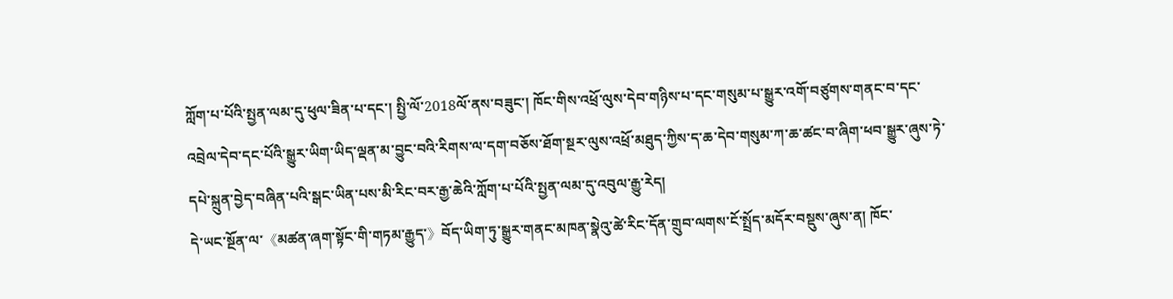ཀློག་པ་པོའི་སྤྱན་ལམ་དུ་ཕུལ་ཟིན་པ་དང་། སྤྱི་ལོ་2018ལོ་ནས་བཟུང་། ཁོང་གིས་འཕྲོ་ལུས་དེབ་གཉིས་པ་དང་གསུམ་པ་སྒྱུར་འགོ་བཙུགས་གནང་བ་དང་འབྲེལ་དེབ་དང་པོའི་སྒྱུར་ཡིག་ཡིད་ལྡན་མ་བྱུང་བའི་རིགས་ལ་དག་བཅོས་ཐོག་སྔར་ལུས་འཕྲོ་མཐུད་ཀྱིས་ད་ཆ་དེབ་གསུམ་ཀ་ཆ་ཚང་བ་ཞིག་ཕབ་སྒྱུར་ཞུས་ཏེ་དཔེ་སྐྲུན་བྱེད་བཞིན་པའི་སྒང་ཡིན་པས་མི་རིང་བར་རྒྱ་ཆེའི་ཀློག་པ་པོའི་སྤྱན་ལམ་དུ་འབུལ་རྒྱུ་རེད།
དེ་ཡང་སྔོན་ལ་《མཚན་ཞག་སྟོང་གི་གཏམ་རྒྱུད་》བོད་ཡིག་ཏུ་སྒྱུར་གནང་མཁན་སྣེའུ་ཚེ་རིང་དོན་གྲུབ་ལགས་ངོ་སྤྲོད་མདོར་བསྡུས་ཞུས་ན། ཁོང་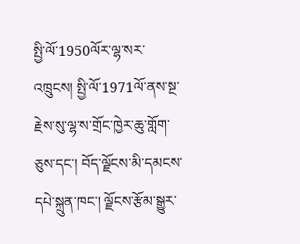སྤྱི་ལོ་1950ལོར་ལྷ་སར་འཁྲུངས། སྤྱི་ལོ་1971ལོ་ནས་སྔ་རྗེས་སུ་ལྷ་ས་གྲོང་ཁྱེར་ཆུ་གློག་ཅུས་དང་། བོད་ལྗོངས་མི་དམངས་དཔེ་སྐྲུན་ཁང་། ལྗོངས་རྩོམ་སྒྱུར་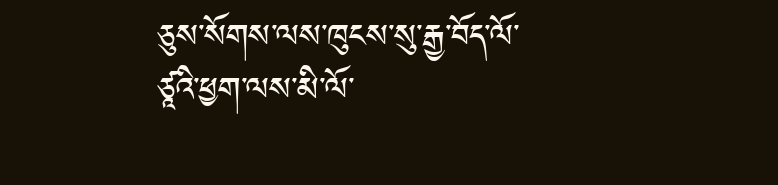ཅུས་སོགས་ལས་ཁུངས་སུ་རྒྱ་བོད་ལོ་ཙཱའི་ཕྱག་ལས་མི་ལོ་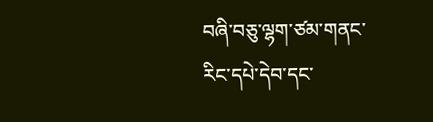བཞི་བཅུ་ལྷག་ཙམ་གནང་རིང་དཔེ་དེབ་དང་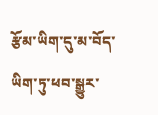རྩོམ་ཡིག་དུ་མ་བོད་ཡིག་ཏུ་ཕབ་སྒྱུར་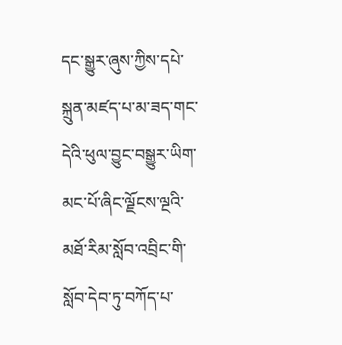དང་སྒྱུར་ཞུས་ཀྱིས་དཔེ་སྐྲུན་མཛད་པ་མ་ཟད་གང་དེའི་ཕུལ་བྱུང་བསྒྱུར་ཡིག་མང་པོ་ཞིང་ལྗོངས་ལྔའི་མཐོ་རིམ་སློབ་འབྲིང་གི་སློབ་དེབ་ཏུ་བཀོད་པ་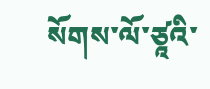སོགས་ལོ་ཙཱའི་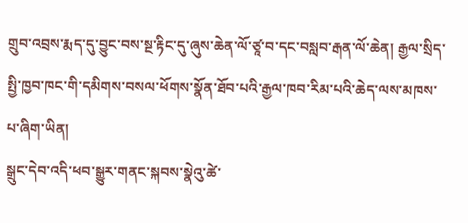གྲུབ་འབྲས་རྨད་དུ་བྱུང་བས་སྔ་རྟིང་དུ་ཞུས་ཆེན་ལོ་ཙཱ་བ་དང་བསླབ་རྒན་ལོ་ཆེན། རྒྱལ་སྲིད་སྤྱི་ཁྱབ་ཁང་གི་དམིགས་བསལ་ཕོགས་སྣོན་ཐོབ་པའི་རྒྱལ་ཁབ་རིམ་པའི་ཆེད་ལས་མཁས་པ་ཞིག་ཡིན།
སྒྲུང་དེབ་འདི་ཕབ་སྒྱུར་གནང་སྐབས་སྣེའུ་ཚེ་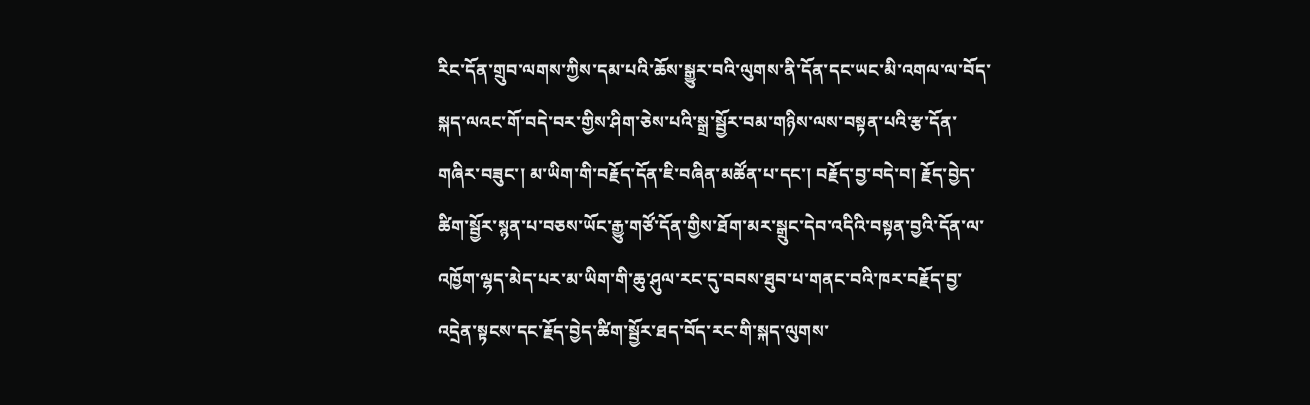རིང་དོན་གྲུབ་ལགས་ཀྱིས་དམ་པའི་ཆོས་སྒྱུར་བའི་ལུགས་ནི་དོན་དང་ཡང་མི་འགལ་ལ་བོད་སྐད་ལའང་གོ་བདེ་བར་གྱིས་ཤིག་ཅེས་པའི་སྒྲ་སྦྱོར་བམ་གཉིས་ལས་བསྟན་པའི་རྩ་དོན་གཞིར་བཟུང་། མ་ཡིག་གི་བརྗོད་དོན་ཇི་བཞིན་མཚོན་པ་དང་། བརྗོད་བྱ་བདེ་བ། རྗོད་བྱེད་ཚིག་སྦྱོར་སྙན་པ་བཅས་ཡོང་རྒྱུ་གཙོ་དོན་གྱིས་ཐོག་མར་སྒྲུང་དེབ་འདིའི་བསྟན་བྱའི་དོན་ལ་འཁྱོག་ལྷད་མེད་པར་མ་ཡིག་གི་ཆུ་ཤུལ་རང་དུ་བབས་ཐུབ་པ་གནང་བའི་ཁར་བརྗོད་བྱ་འདྲེན་སྟངས་དང་རྗོད་བྱེད་ཚིག་སྦྱོར་ཐད་བོད་རང་གི་སྐད་ལུགས་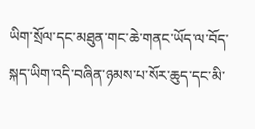ཡིག་སྲོལ་དང་མཐུན་གང་ཆེ་གནང་ཡོད་ལ་བོད་སྐད་ཡིག་འདི་བཞིན་ཉམས་པ་སོར་ཆུད་དང་མི་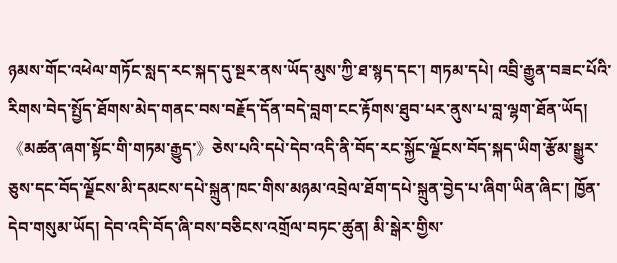ཉམས་གོང་འཕེལ་གཏོང་སླད་རང་སྐད་དུ་སྔར་ནས་ཡོད་མུས་ཀྱི་ཐ་སྙད་དང་། གཏམ་དཔེ། འབྲི་རྒྱུན་བཟང་པོའི་རིགས་བེད་སྤྱོད་ཐོགས་མེད་གནང་བས་བརྗོད་དོན་བདེ་བླག་ངང་རྟོགས་ཐུབ་པར་ནུས་པ་བླ་ལྷག་ཐོན་ཡོད།
《མཚན་ཞག་སྟོང་གི་གཏམ་རྒྱུད་》ཅེས་པའི་དཔེ་དེབ་འདི་ནི་བོད་རང་སྐྱོང་ལྗོངས་བོད་སྐད་ཡིག་རྩོམ་སྒྱུར་ཅུས་དང་བོད་ལྗོངས་མི་དམངས་དཔེ་སྐྲུན་ཁང་གིས་མཉམ་འབྲེལ་ཐོག་དཔེ་སྐྲུན་བྱེད་པ་ཞིག་ཡིན་ཞིང་། ཁྱོན་དེབ་གསུམ་ཡོད། དེབ་འདི་བོད་ཞི་བས་བཅིངས་འགྲོལ་བཏང་ཚུན། མི་སྒེར་གྱིས་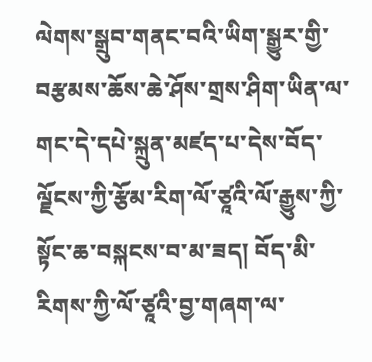ལེགས་སྒྲུབ་གནང་བའི་ཡིག་སྒྱུར་གྱི་བརྩམས་ཆོས་ཆེ་ཤོས་གྲས་ཤིག་ཡིན་ལ་གང་དེ་དཔེ་སྐྲུན་མཛད་པ་དེས་བོད་ལྗོངས་ཀྱི་རྩོམ་རིག་ལོ་ཙཱའི་ལོ་རྒྱུས་ཀྱི་སྟོང་ཆ་བསྐངས་བ་མ་ཟད། བོད་མི་རིགས་ཀྱི་ལོ་ཙཱའི་བྱ་གཞག་ལ་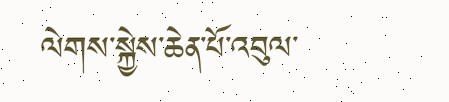ལེགས་སྐྱེས་ཆེན་པོ་འབུལ་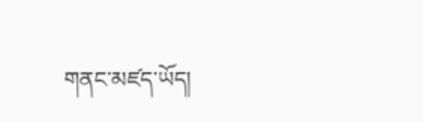གནང་མཛད་ཡོད།